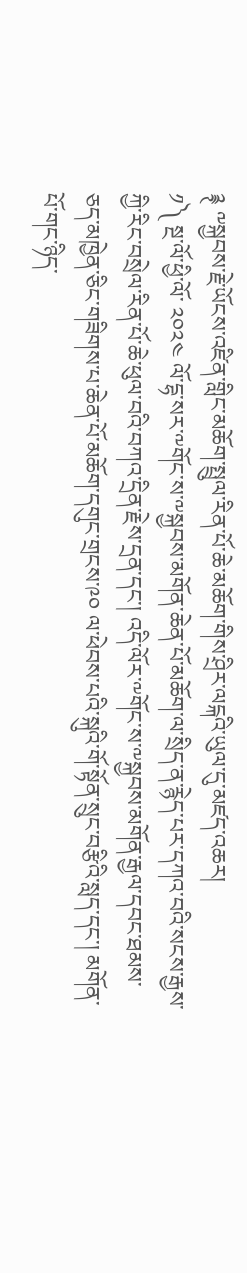࿑ ༸སྐྱབས་རྗེ་ཡོངས་འཛིན་གླིང་མཆོག་སྤྲུལ་རིན་པོ་ཆེ་མཆོག་གིས་ཤྲིར་ལངྐའི་ཡུལ་དུ་མཛད་འཆར།
༡༽ སྔ་ལོ་ཕྱི་ལོ་ ༢༠༢༤ ལོ་དྷ་སར་༸གོང་ས་༸སྐྱབས་མགོན་ཆེན་པོ་མཆོག་ལ་སྲིད་ན་རྙེད་པར་དཀའ་བའི་སངས་རྒྱས་ཀྱི་རིང་བསྲེལ་རིན་པོ་ཆེ་ཕུལ་བའི་བཀའ་དྲིན་རྗེས་དྲན་དང་། འདི་ལོར་༸གོང་ས་༸སྐྱབས་མགོན་རྒྱལ་དབང་ཐམས་ཅད་མཁྱེན་ཅིང་གཟིགས་པ་ཆེན་པོ་མཆོག་དགུང་གྲངས་༩༠ ལ་ཕེབས་པའི་སྐུའི་གོ་སྟོན་སྲུང་བརྩིའི་སླད་དང་། མགོན་པོ་གང་ཉིད་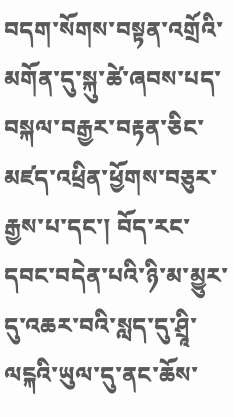བདག་སོགས་བསྟན་འགྲོའི་མགོན་དུ་སྐུ་ཚེ་ཞབས་པད་བསྐལ་བརྒྱར་བརྟན་ཅིང་མཛད་འཕྲིན་ཕྱོགས་བཅུར་རྒྱས་པ་དང་། བོད་རང་དབང་བདེན་པའི་ཉི་མ་མྱུར་དུ་འཆར་བའི་སླད་དུ་ཤྲཱི་ལངྐའི་ཡུལ་དུ་ནང་ཆོས་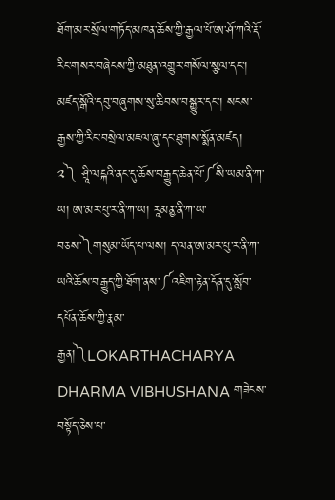ཐོག་མར་སྲོལ་གཏོད་མཁན་ཆོས་ཀྱི་རྒྱལ་པོ་ཨ་ཤོ་ཀའི་རྡོ་རིང་གསར་བཞེངས་ཀྱི་མཐུན་འགྱུར་གསོལ་སྩལ་དང་། མཛད་སྒོའི་དབུ་བཞུགས་སུ་ཆིབས་བསྒྱུར་དང་། སངས་རྒྱས་ཀྱི་རིང་བསྲེལ་མཇལ་ཞུ་དང་ཐུགས་སྨོན་མཛད།
༢༽ ཤྲཱི་ལངྐའི་ནང་དུ་ཆོས་བརྒྱུད་ཆེན་པོ་༼སི་ཡམ་ནི་ཀ་ཡ། ཨ་མར་པུ་ར་ནི་ཀ་ཡ། རཱམནྱ་ནི་ཀ་ཡ་བཅས་༽གསུམ་ཡོད་པ་ལས། ད་ལན་ཨ་མར་པུ་ར་ནི་ཀ་ཡའི་ཆོས་བརྒྱུད་ཀྱི་ཐོག་ནས་༼འཇིག་རྟེན་དོན་དུ་སློབ་དཔོན་ཆོས་ཀྱི་རྣམ་རྒྱན།༽LOKARTHACHARYA DHARMA VIBHUSHANA གཟེངས་བསྟོད་ཅེས་པ་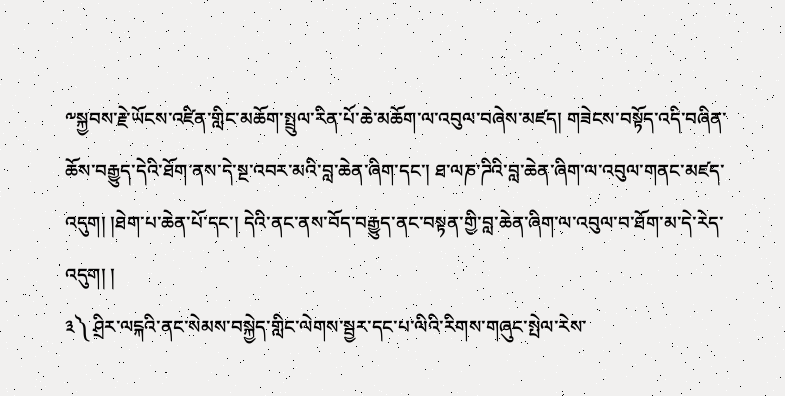༸སྐྱབས་རྗེ་ཡོངས་འཛིན་གླིང་མཆོག་སྤྲུལ་རིན་པོ་ཆེ་མཆོག་ལ་འབུལ་བཞེས་མཛད། གཟེངས་བསྟོད་འདི་བཞིན་ཆོས་བརྒྱུད་དེའི་ཐོག་ནས་དེ་སྔ་འབར་མའི་བླ་ཆེན་ཞིག་དང་། ཐ་ལཎ་ཌིའི་བླ་ཆེན་ཞིག་ལ་འབུལ་གནང་མཛད་འདུག། །ཐེག་པ་ཆེན་པོ་དང་། དེའི་ནང་ནས་བོད་བརྒྱུད་ནང་བསྟན་གྱི་བླ་ཆེན་ཞིག་ལ་འབུལ་བ་ཐོག་མ་དེ་རེད་འདུག། །
༣༽ ཤྲིར་ལངྐའི་ནང་སེམས་བསྐྱེད་གླིང་ལེགས་སྦྱར་དང་པ་ལིའི་རིགས་གཞུང་སྤེལ་རེས་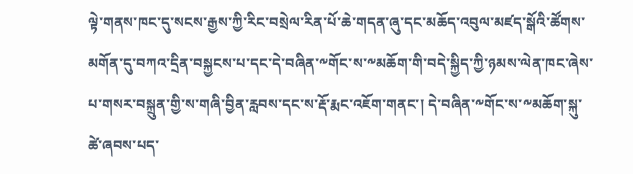ལྟེ་གནས་ཁང་དུ་སངས་རྒྱས་ཀྱི་རིང་བསྲེལ་རིན་པོ་ཆེ་གདན་ཞུ་དང་མཆོད་འབུལ་མཛད་སྒོའི་ཚོགས་མགོན་དུ་བཀའ་དྲིན་བསྐྱངས་པ་དང་དེ་བཞིན་༸གོང་ས་༸མཆོག་གི་བདེ་སྐྱིད་ཀྱི་ཉམས་ལེན་ཁང་ཞེས་པ་གསར་བསྐྲུན་གྱི་ས་གཞི་བྱིན་རླབས་དང་ས་རྡོ་རྨང་འཇོག་གནང་། དེ་བཞིན་༸གོང་ས་༸མཆོག་སྐུ་ཚེ་ཞབས་པད་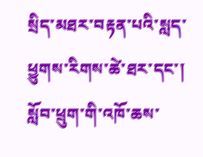སྲིད་མཐར་བརྟན་པའི་སླད་ཕྱུགས་རིགས་ཚེ་ཐར་དང་། སློབ་ཕྲུག་གི་འཁོ་ཆས་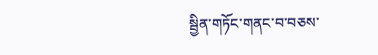སྦྱིན་གཏོང་གནང་བ་བཅས་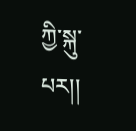ཀྱི་སྐུ་པར།།